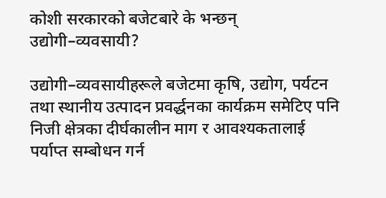कोशी सरकारको बजेटबारे के भन्छन् उद्योगी–व्यवसायी?

उद्योगी–व्यवसायीहरूले बजेटमा कृषि, उद्योग, पर्यटन तथा स्थानीय उत्पादन प्रवर्द्धनका कार्यक्रम समेटिए पनि निजी क्षेत्रका दीर्घकालीन माग र आवश्यकतालाई पर्याप्त सम्बोधन गर्न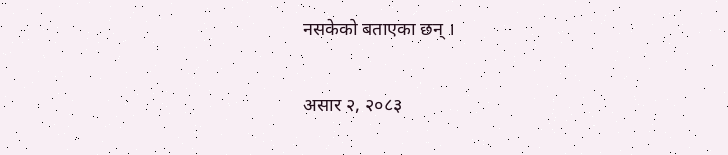नसकेको बताएका छन् ।

असार २, २०८३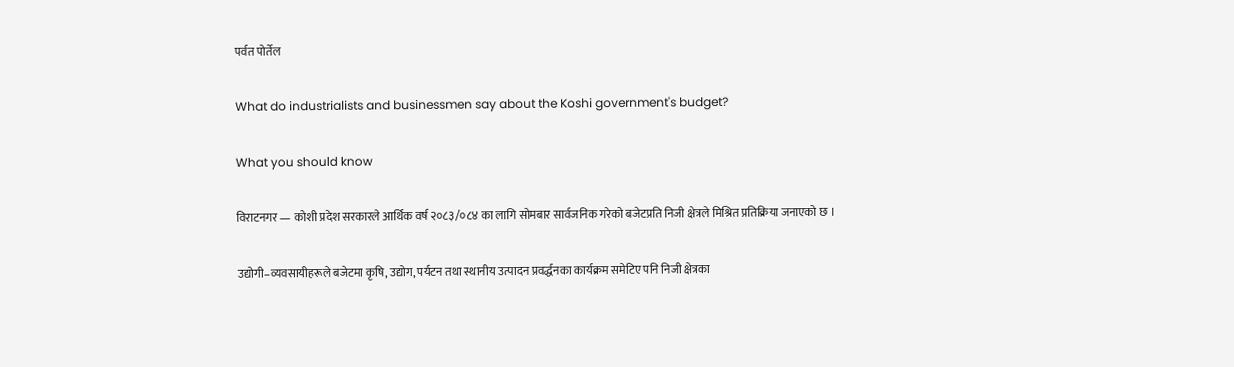पर्वत पोर्तेल

What do industrialists and businessmen say about the Koshi government's budget?

What you should know

विराटनगर — कोशी प्रदेश सरकारले आर्थिक वर्ष २०८३/०८४ का लागि सोमबार सार्वजनिक गरेको बजेटप्रति निजी क्षेत्रले मिश्रित प्रतिक्रिया जनाएको छ ।

उद्योगी–व्यवसायीहरूले बजेटमा कृषि, उद्योग, पर्यटन तथा स्थानीय उत्पादन प्रवर्द्धनका कार्यक्रम समेटिए पनि निजी क्षेत्रका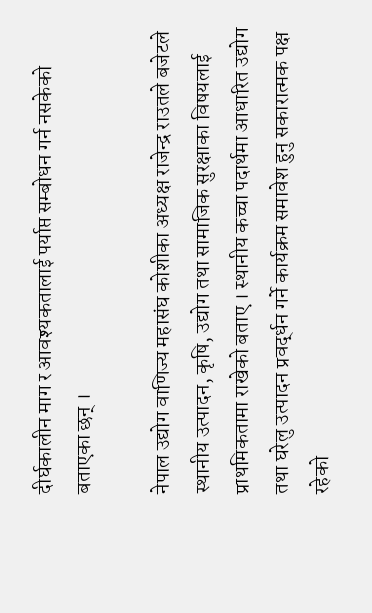दीर्घकालीन माग र आवश्यकतालाई पर्याप्त सम्बोधन गर्न नसकेको बताएका छन् ।

नेपाल उद्योग वाणिज्य महासंघ कोशीका अध्यक्ष राजेन्द्र राउतले बजेटले स्थानीय उत्पादन, कृषि, उद्योग तथा सामाजिक सुरक्षाका विषयलाई प्राथमिकतामा राखेको बताए । स्थानीय कच्चा पदार्थमा आधारित उद्योग तथा घरेलु उत्पादन प्रवर्द्धन गर्ने कार्यक्रम समावेश हुनु सकारात्मक पक्ष रहेको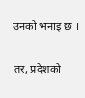उनको भनाइ छ ।

तर, प्रदेशको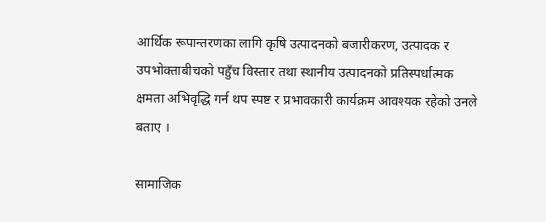आर्थिक रूपान्तरणका लागि कृषि उत्पादनको बजारीकरण, उत्पादक र उपभोक्ताबीचको पहुँच विस्तार तथा स्थानीय उत्पादनको प्रतिस्पर्धात्मक क्षमता अभिवृद्धि गर्न थप स्पष्ट र प्रभावकारी कार्यक्रम आवश्यक रहेको उनले बताए ।

सामाजिक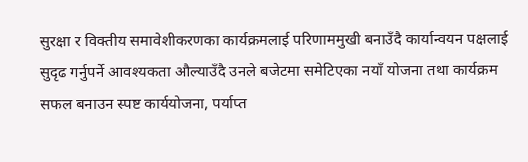सुरक्षा र विक्तीय समावेशीकरणका कार्यक्रमलाई परिणाममुखी बनाउँदै कार्यान्वयन पक्षलाई सुदृढ गर्नुपर्ने आवश्यकता औल्याउँदै उनले बजेटमा समेटिएका नयाँ योजना तथा कार्यक्रम सफल बनाउन स्पष्ट कार्ययोजना, पर्याप्त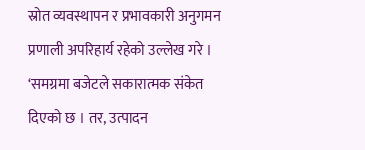स्रोत व्यवस्थापन र प्रभावकारी अनुगमन प्रणाली अपरिहार्य रहेको उल्लेख गरे । ‘समग्रमा बजेटले सकारात्मक संकेत दिएको छ । तर, उत्पादन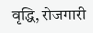वृद्धि, रोजगारी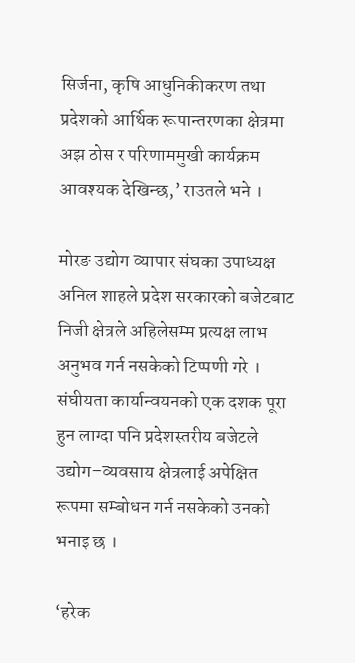सिर्जना, कृषि आधुनिकीकरण तथा प्रदेशको आर्थिक रूपान्तरणका क्षेत्रमा अझ ठोस र परिणाममुखी कार्यक्रम आवश्यक देखिन्छ,’ राउतले भने ।

मोरङ उद्योग व्यापार संघका उपाध्यक्ष अनिल शाहले प्रदेश सरकारको बजेटबाट निजी क्षेत्रले अहिलेसम्म प्रत्यक्ष लाभ अनुभव गर्न नसकेको टिप्पणी गरे ।  संघीयता कार्यान्वयनको एक दशक पूरा हुन लाग्दा पनि प्रदेशस्तरीय बजेटले उद्योग–व्यवसाय क्षेत्रलाई अपेक्षित रूपमा सम्बोधन गर्न नसकेको उनको भनाइ छ ।

‘हरेक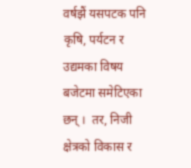वर्षझैं यसपटक पनि कृषि, पर्यटन र उद्यमका विषय बजेटमा समेटिएका छन् ।  तर, निजी क्षेत्रको विकास र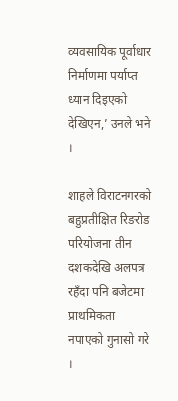व्यवसायिक पूर्वाधार निर्माणमा पर्याप्त ध्यान दिइएको देखिएन,’ उनले भने ।

शाहले विराटनगरको बहुप्रतीक्षित रिङरोड परियोजना तीन दशकदेखि अलपत्र रहँदा पनि बजेटमा प्राथमिकता नपाएको गुनासो गरे ।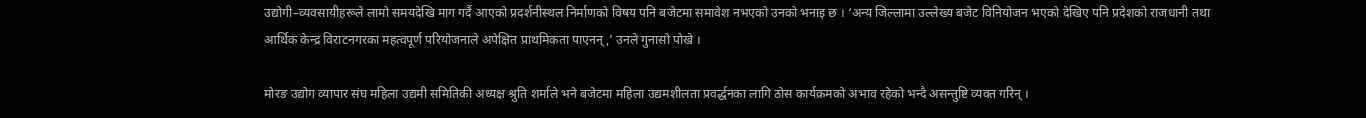उद्योगी–व्यवसायीहरूले लामो समयदेखि माग गर्दै आएको प्रदर्शनीस्थल निर्माणको विषय पनि बजेटमा समावेश नभएको उनको भनाइ छ । ‘अन्य जिल्लामा उल्लेख्य बजेट विनियोजन भएको देखिए पनि प्रदेशको राजधानी तथा आर्थिक केन्द्र विराटनगरका महत्वपूर्ण परियोजनाले अपेक्षित प्राथमिकता पाएनन्,’ उनले गुनासो पोखे ।

मोरङ उद्योग व्यापार संघ महिला उद्यमी समितिकी अध्यक्ष श्रुति शर्माले भने बजेटमा महिला उद्यमशीलता प्रवर्द्धनका लागि ठोस कार्यक्रमको अभाव रहेको भन्दै असन्तुष्टि व्यक्त गरिन् ।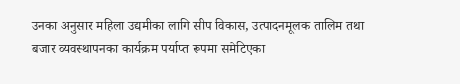उनका अनुसार महिला उद्यमीका लागि सीप विकास, उत्पादनमूलक तालिम तथा बजार व्यवस्थापनका कार्यक्रम पर्याप्त रूपमा समेटिएका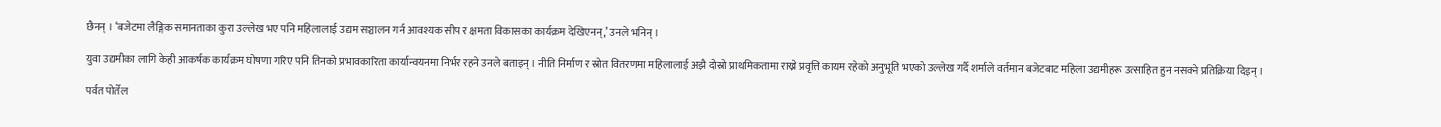छैनन् । ‘बजेटमा लैङ्गिक समानताका कुरा उल्लेख भए पनि महिलालाई उद्यम सञ्चालन गर्न आवश्यक सीप र क्षमता विकासका कार्यक्रम देखिएनन्,’ उनले भनिन् ।

युवा उद्यमीका लागि केही आकर्षक कार्यक्रम घोषणा गरिए पनि तिनको प्रभावकारिता कार्यान्वयनमा निर्भर रहने उनले बताइन् । नीति निर्माण र स्रोत वितरणमा महिलालाई अझै दोस्रो प्राथमिकतामा राख्ने प्रवृत्ति कायम रहेको अनुभूति भएको उल्लेख गर्दै शर्माले वर्तमान बजेटबाट महिला उद्यमीहरू उत्साहित हुन नसक्ने प्रतिक्रिया दिइन् ।

पर्वत पोर्तेल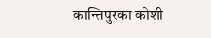कान्तिपुरका कोशी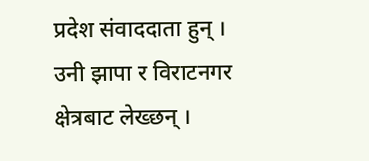प्रदेश संवाददाता हुन् । उनी झापा र विराटनगर क्षेत्रबाट लेख्छन् ।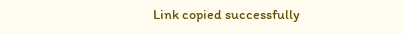Link copied successfully